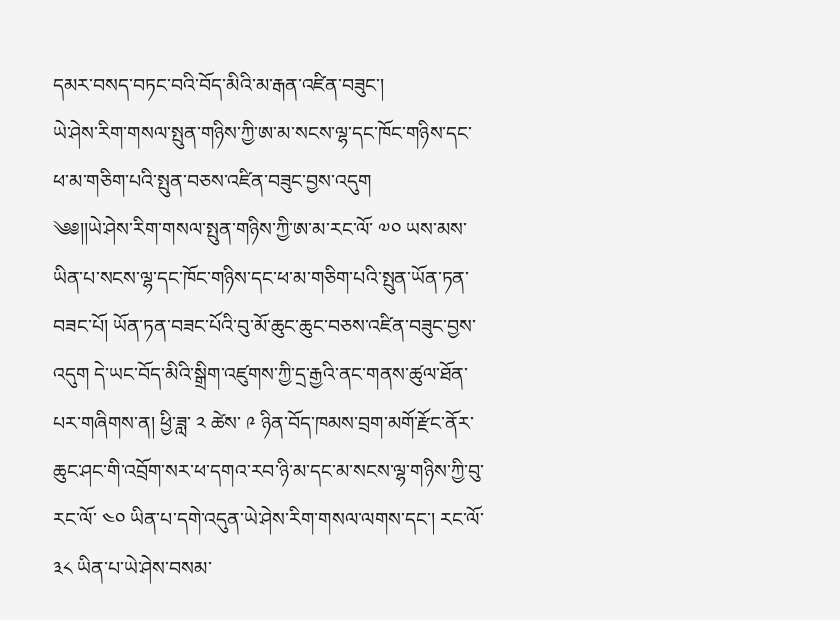དམར་བསད་བཏང་བའི་བོད་མིའི་མ་རྒན་འཛིན་བཟུང་།
ཡེ་ཤེས་རིག་གསལ་སྤུན་གཉིས་ཀྱི་ཨ་མ་སངས་ལྷ་དང་ཁོང་གཉིས་དང་ཕ་མ་གཅིག་པའི་སྤུན་བཅས་འཛིན་བཟུང་བྱས་འདུག
༄༅།།ཡེ་ཤེས་རིག་གསལ་སྤུན་གཉིས་ཀྱི་ཨ་མ་རང་ལོ་ ༧༠ ཡས་མས་ཡིན་པ་སངས་ལྷ་དང་ཁོང་གཉིས་དང་ཕ་མ་གཅིག་པའི་སྤུན་ཡོན་ཏན་བཟང་པོ། ཡོན་ཏན་བཟང་པོའི་བུ་མོ་ཆུང་ཆུང་བཅས་འཛིན་བཟུང་བྱས་འདུག དེ་ཡང་བོད་མིའི་སྒྲིག་འཛུགས་ཀྱི་དྲ་རྒྱའི་ནང་གནས་ཚུལ་ཐོན་པར་གཞིགས་ན། ཕྱི་ཟླ་ ༢ ཚེས་ ༩ ཉིན་བོད་ཁམས་བྲག་མགོ་རྫོང་ནོར་ཆུང་ཤང་གི་འབྲོག་སར་ཕ་དགའ་རབ་ཉི་མ་དང་མ་སངས་ལྷ་གཉིས་ཀྱི་བུ་རང་ལོ་ ༤༠ ཡིན་པ་དགེ་འདུན་ཡེ་ཤེས་རིག་གསལ་ལགས་དང་། རང་ལོ་ ༣༨ ཡིན་པ་ཡེ་ཤེས་བསམ་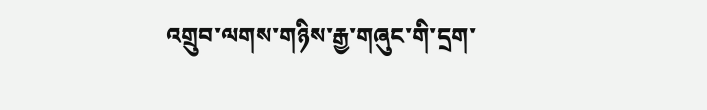འགྲུབ་ལགས་གཉིས་རྒྱ་གཞུང་གི་དྲག་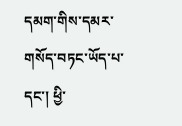དམག་གིས་དམར་གསོད་བཏང་ཡོད་པ་དང་། ཕྱི་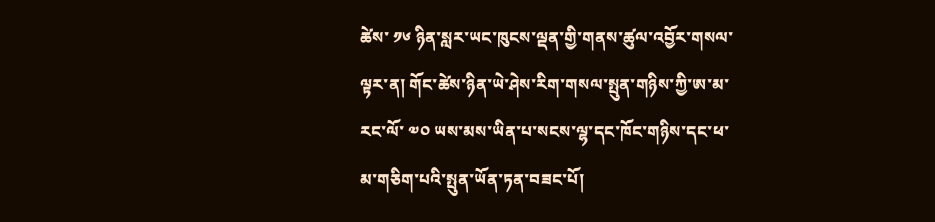ཚེས་ ༡༦ ཉིན་སླར་ཡང་ཁུངས་ལྡན་གྱི་གནས་ཚུལ་འབྱོར་གསལ་ལྟར་ན། གོང་ཚེས་ཉིན་ཡེ་ཤེས་རིག་གསལ་སྤུན་གཉིས་ཀྱི་ཨ་མ་རང་ལོ་ ༧༠ ཡས་མས་ཡིན་པ་སངས་ལྷ་དང་ཁོང་གཉིས་དང་ཕ་མ་གཅིག་པའི་སྤུན་ཡོན་ཏན་བཟང་པོ།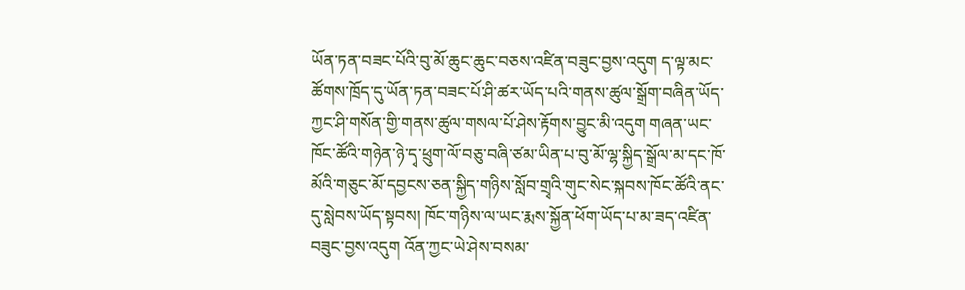ཡོན་ཏན་བཟང་པོའི་བུ་མོ་ཆུང་ཆུང་བཅས་འཛིན་བཟུང་བྱས་འདུག ད་ལྟ་མང་ཚོགས་ཁྲོད་དུ་ཡོན་ཏན་བཟང་པོ་ཤི་ཚར་ཡོད་པའི་གནས་ཚུལ་སྒྲོག་བཞིན་ཡོད་ཀྱང་ཤི་གསོན་གྱི་གནས་ཚུལ་གསལ་པོ་ཤེས་རྟོགས་བྱུང་མི་འདུག གཞན་ཡང་ཁོང་ཚོའི་གཉེན་ཉེ་དྭ་ཕྲུག་ལོ་བཅུ་བཞི་ཙམ་ཡིན་པ་བུ་མོ་ལྷ་སྐྱིད་སྒྲོལ་མ་དང་ཁོ་མོའི་གཅུང་མོ་དབྱངས་ཅན་སྐྱིད་གཉིས་སློབ་གྲྭའི་གུང་སེང་སྐབས་ཁོང་ཚོའི་ནང་དུ་སླེབས་ཡོད་སྟབས། ཁོང་གཉིས་ལ་ཡང་རྨས་སྐྱོན་ཕོག་ཡོད་པ་མ་ཟད་འཛིན་བཟུང་བྱས་འདུག འོན་ཀྱང་ཡེ་ཤེས་བསམ་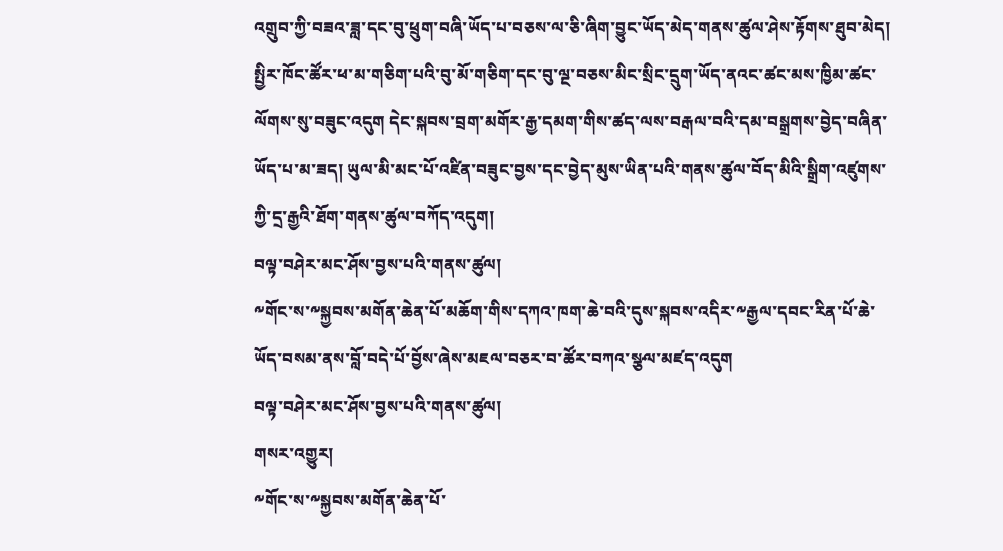འགྲུབ་ཀྱི་བཟའ་ཟླ་དང་བུ་ཕྲུག་བཞི་ཡོད་པ་བཅས་ལ་ཅི་ཞིག་བྱུང་ཡོད་མེད་གནས་ཚུལ་ཤེས་རྟོགས་ཐུབ་མེད། སྤྱིར་ཁོང་ཚོར་ཕ་མ་གཅིག་པའི་བུ་མོ་གཅིག་དང་བུ་ལྔ་བཅས་མིང་སྲིང་དྲུག་ཡོད་ནའང་ཚང་མས་ཁྱིམ་ཚང་ལོགས་སུ་བཟུང་འདུག དེང་སྐབས་བྲག་མགོར་རྒྱ་དམག་གིས་ཚད་ལས་བརྒལ་བའི་དམ་བསྒྲགས་བྱེད་བཞིན་ཡོད་པ་མ་ཟད། ཡུལ་མི་མང་པོ་འཛིན་བཟུང་བྱས་དང་བྱེད་མུས་ཡིན་པའི་གནས་ཚུལ་བོད་མིའི་སྒྲིག་འཛུགས་ཀྱི་དྲ་རྒྱའི་ཐོག་གནས་ཚུལ་བཀོད་འདུག།
བལྟ་བཤེར་མང་ཤོས་བྱས་པའི་གནས་ཚུལ།
༸གོང་ས་༸སྐྱབས་མགོན་ཆེན་པོ་མཆོག་གིས་དཀའ་ཁག་ཆེ་བའི་དུས་སྐབས་འདིར་༸རྒྱལ་དབང་རིན་པོ་ཆེ་ཡོད་བསམ་ནས་བློ་བདེ་པོ་བྱོས་ཞེས་མཇལ་བཅར་བ་ཚོར་བཀའ་སྩལ་མཛད་འདུག
བལྟ་བཤེར་མང་ཤོས་བྱས་པའི་གནས་ཚུལ།
གསར་འགྱུར།
༸གོང་ས་༸སྐྱབས་མགོན་ཆེན་པོ་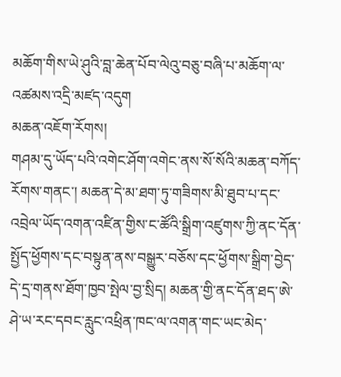མཆོག་གིས་ཡེ་ཤུའི་བླ་ཆེན་པོབ་ལེའུ་བཅུ་བཞི་པ་མཆོག་ལ་འཚམས་འདྲི་མཛད་འདུག
མཆན་འཇོག་རོགས།
གཤམ་དུ་ཡོད་པའི་འགེང་ཤོག་འགེང་ནས་སོ་སོའི་མཆན་བཀོད་རོགས་གནང་། མཆན་དེ་མ་ཐག་ཏུ་གཟིགས་མི་ཐུབ་པ་དང་འབྲེལ་ཡོད་འགན་འཛིན་གྱིས་ང་ཚོའི་སྒྲིག་འཛུགས་ཀྱི་ནང་དོན་སྤྱོད་ཕྱོགས་དང་བསྟུན་ནས་བསྒྱུར་བཅོས་དང་ཕྱོགས་སྒྲིག་བྱེད་དེ་དྲ་གནས་ཐོག་ཁྱབ་སྤེལ་བྱ་སྲིད། མཆན་གྱི་ནང་དོན་ཐད་ཨེ་ཤེ་ཡ་རང་དབང་རླུང་འཕྲིན་ཁང་ལ་འགན་གང་ཡང་མེད་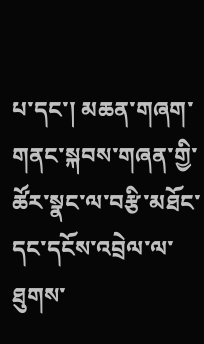པ་དང་། མཆན་གཞག་གནང་སྐབས་གཞན་གྱི་ཚོར་སྣང་ལ་བརྩི་མཐོང་དང་དངོས་འབྲེལ་ལ་ཐུགས་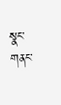སྣང་གནང་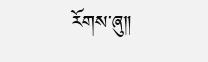རོགས་ཞུ༎